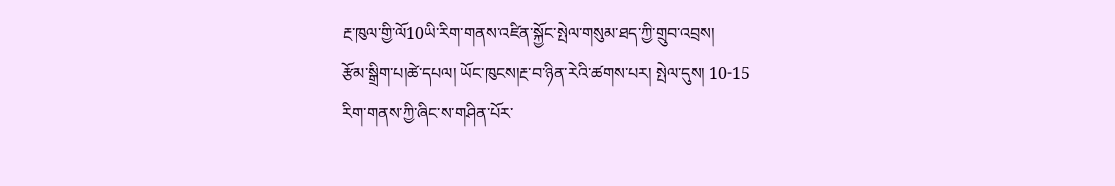རྔ་ཁུལ་གྱི་ལོ10ཡི་རིག་གནས་འཛིན་སྐྱོང་སྤེལ་གསུམ་ཐད་ཀྱི་གྲུབ་འབྲས།
རྩོམ་སྒྲིག་པ།ཚེ་དཔལ། ཡོང་ཁུངས།རྔ་བ་ཉིན་རེའི་ཚགས་པར། སྤེལ་དུས། 10-15
རིག་གནས་ཀྱི་ཞིང་ས་གཤིན་པོར་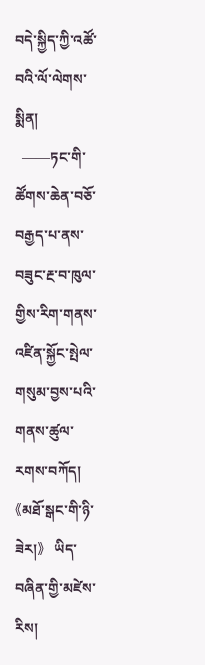བདེ་སྐྱིད་ཀྱི་འཚོ་བའི་ལོ་ལེགས་སྨིན།
  ——ཏང་གི་ཚོགས་ཆེན་བཅོ་བརྒྱད་པ་ནས་བཟུང་རྔ་བ་ཁུལ་གྱིས་རིག་གནས་འཛིན་སྐྱོང་སྤེལ་གསུམ་བྱས་པའི་གནས་ཚུལ་རགས་བཀོད།
《མཐོ་སྒང་གི་ཉི་ཟེར།》  ཡིད་བཞིན་གྱི་མཛེས་རིས།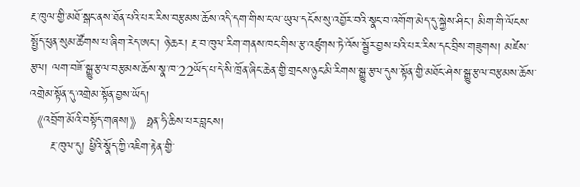རྔ་ཁུལ་གྱི་མཐོ་སྒང་ནས་ཐོན་པའི་པར་རིས་བརྩམས་ཆོས་འདི་དག་གིས་ང་ལ་ཡུལ་དངོས་སུ་འབྱོར་བའི་སྣང་བ་འགོག་མེད་དུ་སྐྱེས་ཤིང་། མིག་གི་ལོངས་སྤྱོད་ཕུན་སུམ་ཚོགས་པ་ཞིག་རེད་ཨང་། ཉེ་ཆར། རྔ་བ་ཁུལ་རིག་གནས་ཁང་གིས་རྩ་འཛུགས་ཏེ་འོས་སྦྱོར་བྱས་པའི་པར་རིས་དང་བྲིས་གཟུགས། མཛེས་རྩལ། ལག་བཟོ་སྒྱུ་རྩལ་བརྩམས་ཆོས་སྣ་ཁ་22ཡོད་པ་དེ་སི་ཁྲོན་ཞིང་ཆེན་གྱི་གྲངས་ཉུང་མི་རིགས་སྒྱུ་རྩལ་དུས་སྟོན་གྱི་མཐོང་ཤེས་སྒྱུ་རྩལ་བརྩམས་ཆོས་འགྲེམ་སྟོན་དུ་འགྲེམ་སྟོན་བྱས་ཡོད།
《འབྲོག་མོའི་བསྟོད་གཞས།》 ཧྥན་ཧི་ཆིས་པར་བླངས།
     རྔ་ཁུལ་དུ། ཕྱིའི་སྣོད་ཀྱི་འཇིག་རྟེན་གྱི་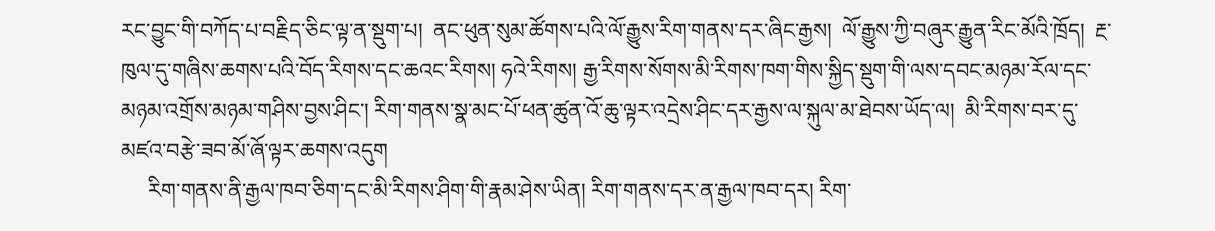རང་བྱུང་གི་བཀོད་པ་བརྗིད་ཅིང་ལྟ་ན་སྡུག་པ།  ནང་ཕུན་སུམ་ཚོགས་པའི་ལོ་རྒྱུས་རིག་གནས་དར་ཞིང་རྒྱས།  ལོ་རྒྱུས་ཀྱི་བཞུར་རྒྱུན་རིང་མོའི་ཁྲོད།  རྔ་ཁུལ་དུ་གཞིས་ཆགས་པའི་བོད་རིགས་དང་ཆའང་རིགས། ཧའེ་རིགས། རྒྱ་རིགས་སོགས་མི་རིགས་ཁག་གིས་སྐྱིད་སྡུག་གི་ལས་དབང་མཉམ་རོལ་དང་མཉམ་འགྲོས་མཉམ་གཤིས་བྱས་ཤིང་། རིག་གནས་སྣ་མང་པོ་ཕན་ཚུན་འོ་ཆུ་ལྟར་འདྲེས་ཤིང་དར་རྒྱས་ལ་སྐུལ་མ་ཐེབས་ཡོད་ལ།  མི་རིགས་བར་དུ་མཛའ་བརྩེ་ཟབ་མོ་ཞོ་ལྟར་ཆགས་འདུག
     རིག་གནས་ནི་རྒྱལ་ཁབ་ཅིག་དང་མི་རིགས་ཤིག་གི་རྣམ་ཤེས་ཡིན། རིག་གནས་དར་ན་རྒྱལ་ཁབ་དར། རིག་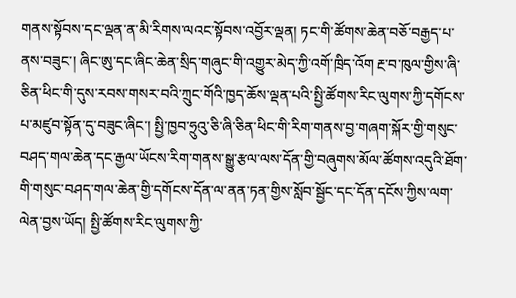གནས་སྟོབས་དང་ལྡན་ན་མི་རིགས་ལའང་སྟོབས་འབྱོར་ལྡན། ཏང་གི་ཚོགས་ཆེན་བཅོ་བརྒྱད་པ་ནས་བཟུང་། ཞིང་ཨུ་དང་ཞིང་ཆེན་སྲིད་གཞུང་གི་འགྱུར་མེད་ཀྱི་འགོ་ཁྲིད་འོག རྔ་བ་ཁུལ་གྱིས་ཞི་ཅིན་ཕིང་གི་དུས་རབས་གསར་བའི་ཀྲུང་གོའི་ཁྱད་ཆོས་ལྡན་པའི་སྤྱི་ཚོགས་རིང་ལུགས་ཀྱི་དགོངས་པ་མཛུབ་སྟོན་དུ་བཟུང་ཞིང་། སྤྱི་ཁྱབ་ཧྲུའུ་ཅི་ཞི་ཅིན་ཕིང་གི་རིག་གནས་བྱ་གཞག་སྐོར་གྱི་གསུང་བཤད་གལ་ཆེན་དང་རྒྱལ་ཡོངས་རིག་གནས་སྒྱུ་རྩལ་ལས་དོན་གྱི་བཞུགས་མོལ་ཚོགས་འདུའི་ཐོག་གི་གསུང་བཤད་གལ་ཆེན་གྱི་དགོངས་དོན་ལ་ནན་ཏན་གྱིས་སློབ་སྦྱོང་དང་དོན་དངོས་ཀྱིས་ལག་ལེན་བྱས་ཡོད། སྤྱི་ཚོགས་རིང་ལུགས་ཀྱི་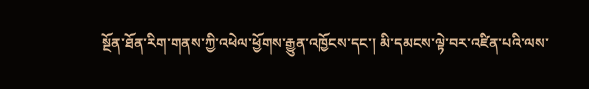སྔོན་ཐོན་རིག་གནས་ཀྱི་འཕེལ་ཕྱོགས་རྒྱུན་འཁྱོངས་དང་། མི་དམངས་ལྟེ་བར་འཛིན་པའི་ལས་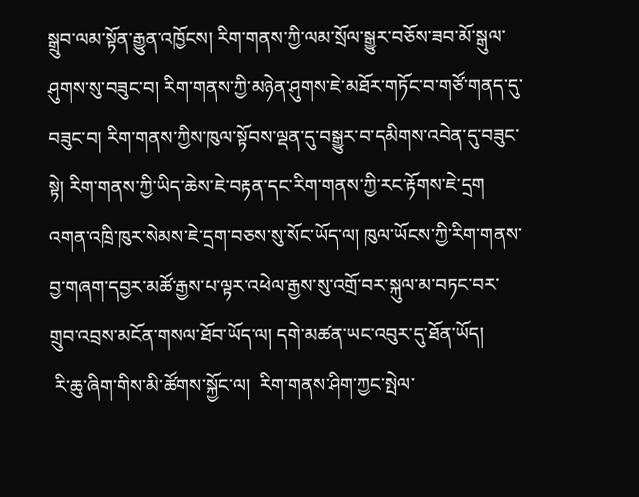སྒྲུབ་ལམ་སྟོན་རྒྱུན་འཁྱོངས། རིག་གནས་ཀྱི་ལམ་སྲོལ་སྒྱུར་བཅོས་ཟབ་མོ་སྒུལ་ཤུགས་སུ་བཟུང་བ། རིག་གནས་ཀྱི་མཉེན་ཤུགས་ཇེ་མཐོར་གཏོང་བ་གཙོ་གནད་དུ་བཟུང་བ། རིག་གནས་ཀྱིས་ཁུལ་སྟོབས་ལྡན་དུ་བསྒྱུར་བ་དམིགས་འབེན་དུ་བཟུང་སྟེ། རིག་གནས་ཀྱི་ཡིད་ཆེས་ཇེ་བརྟན་དང་རིག་གནས་ཀྱི་རང་རྟོགས་ཇེ་དྲག འགན་འཁྲི་ཁུར་སེམས་ཇེ་དྲག་བཅས་སུ་སོང་ཡོད་ལ། ཁུལ་ཡོངས་ཀྱི་རིག་གནས་བྱ་གཞག་དབྱར་མཚོ་རྒྱས་པ་ལྟར་འཕེལ་རྒྱས་སུ་འགྲོ་བར་སྐུལ་མ་བཏང་བར་གྲུབ་འབྲས་མངོན་གསལ་ཐོབ་ཡོད་ལ། དགེ་མཚན་ཡང་འབུར་དུ་ཐོན་ཡོད།
 རི་ཆུ་ཞིག་གིས་མི་ཚོགས་སྐྱོང་ལ།  རིག་གནས་ཤིག་ཀྱང་སྤེལ་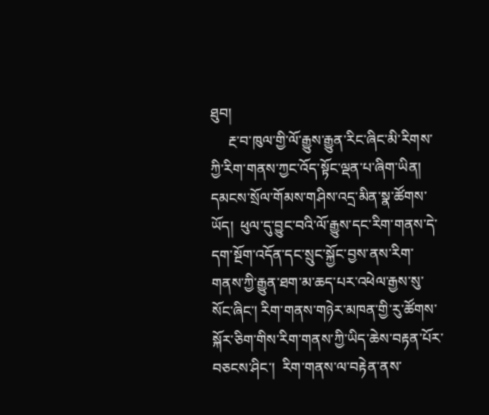ཐུབ།
     རྔ་བ་ཁུལ་གྱི་ལོ་རྒྱུས་རྒྱུན་རིང་ཞིང་མི་རིགས་ཀྱི་རིག་གནས་ཀྱང་འོད་སྟོང་ལྡན་པ་ཞིག་ཡིན།  དམངས་སྲོལ་གོམས་གཤིས་འདྲ་མིན་སྣ་ཚོགས་ཡོད།  ཕུལ་དུ་བྱུང་བའི་ལོ་རྒྱུས་དང་རིག་གནས་དེ་དག་སྔོག་འདོན་དང་སྲུང་སྐྱོང་བྱས་ནས་རིག་གནས་ཀྱི་རྒྱུན་ཐག་མ་ཆད་པར་འཕེལ་རྒྱས་སུ་སོང་ཞིང་། རིག་གནས་གཉེར་མཁན་གྱི་རུ་ཚོགས་སྐོར་ཅིག་གིས་རིག་གནས་ཀྱི་ཡིད་ཆེས་བརྟན་པོར་བཅངས་ཤིང་།  རིག་གནས་ལ་བརྟེན་ནས་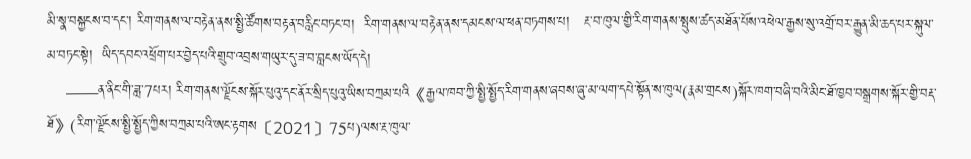མི་སྣ་བསྐྱངས་བ་དང་། རིག་གནས་ལ་བརྟེན་ནས་སྤྱི་ཚོགས་བརྟན་བརླིང་བཏང་བ།  རིག་གནས་ལ་བརྟེན་ནས་དམངས་ལ་ཕན་བཏགས་པ།   རྔ་བ་ཁུལ་གྱི་རིག་གནས་སྤུས་ཚད་མཐོན་པོས་འཕེལ་རྒྱས་སུ་འགྲོ་བར་རྒྱུན་མི་ཆད་པར་སྐུལ་མ་བཏང་སྟེ།  ཡིད་དབང་འཕྲོག་པར་བྱེད་པའི་གྲུབ་འབྲས་གཡུར་དུ་ཟ་བ་བླངས་ཡོད་དེ།
    ——ན་ནིང་གི་ཟླ་7པར། རིག་གནས་ལྗོངས་སྐོར་པུའུ་དང་ནོར་སྲིད་པུའུ་ཡིས་བཀྲམ་པའི《རྒྱལ་ཁབ་ཀྱི་སྤྱི་སྤྱོད་རིག་གནས་ཞབས་ཞུ་མ་ལག་དཔེ་སྟོན་ས་ཁུལ(རྣམ་གྲངས)སྐོར་ཁག་བཞི་བའི་མིང་ཐོ་ཁྱབ་བསྒྲགས་སྐོར་གྱི་བརྡ་ཐོ》(རིག་ལྗོངས་སྤྱི་སྤྱོད་ཀྱིས་བཀྲམ་པའི་ཨང་རྟགས〔2021〕75པ)ལས་རྔ་ཁུལ་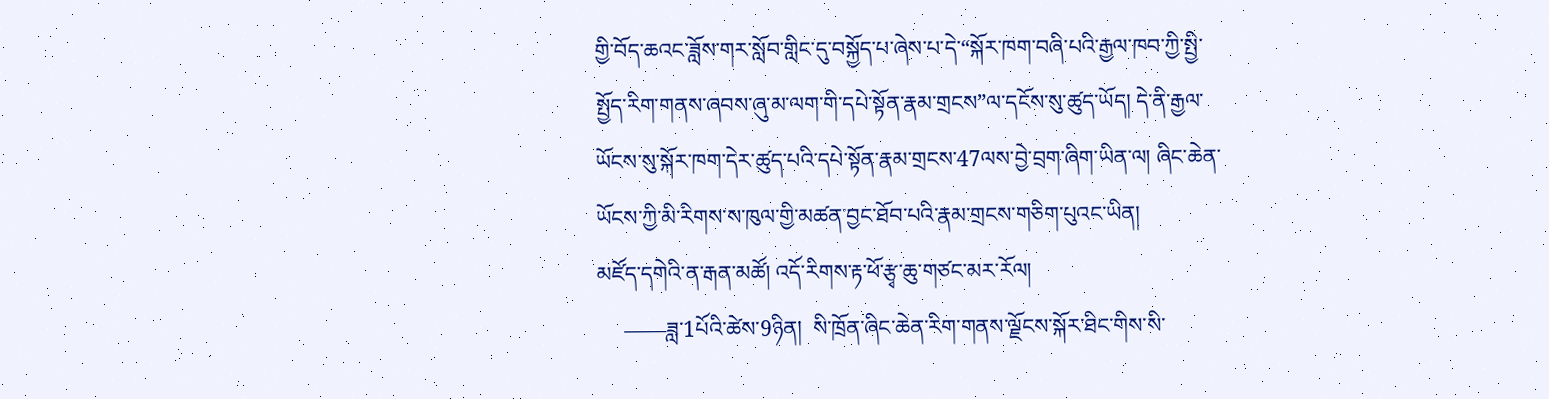གྱི་བོད་ཆའང་ཟློས་གར་སློབ་གླིང་དུ་བསྐྱོད་པ་ཞེས་པ་དེ་“སྐོར་ཁག་བཞི་པའི་རྒྱལ་ཁབ་ཀྱི་སྤྱི་སྤྱོད་རིག་གནས་ཞབས་ཞུ་མ་ལག་གི་དཔེ་སྟོན་རྣམ་གྲངས”ལ་དངོས་སུ་ཚུད་ཡོད། དེ་ནི་རྒྱལ་ཡོངས་སུ་སྐོར་ཁག་དེར་ཚུད་པའི་དཔེ་སྟོན་རྣམ་གྲངས་47ལས་བྱེ་བྲག་ཞིག་ཡིན་ལ། ཞིང་ཆེན་ཡོངས་ཀྱི་མི་རིགས་ས་ཁུལ་གྱི་མཚན་བྱང་ཐོབ་པའི་རྣམ་གྲངས་གཅིག་པུའང་ཡིན།
མཛོད་དགེའི་ན་རྒན་མཚོ། འདོ་རིགས་རྟ་ཕོ་རྩྭ་ཆུ་གཙང་མར་རོལ།
     ——ཟླ་1པོའི་ཚེས་9ཉིན།  སི་ཁྲོན་ཞིང་ཆེན་རིག་གནས་ལྗོངས་སྐོར་ཐིང་གིས་སི་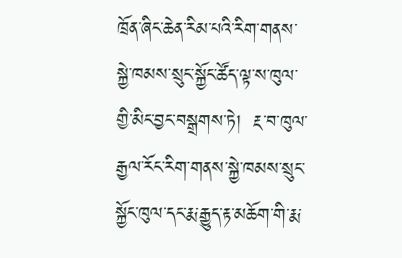ཁྲོན་ཞིང་ཆེན་རིམ་པའི་རིག་གནས་སྐྱེ་ཁམས་སྲུང་སྐྱོང་ཚོད་ལྟ་ས་ཁུལ་གྱི་མིང་བྱང་བསྒྲགས་ཏེ།  རྔ་བ་ཁུལ་རྒྱལ་རོང་རིག་གནས་སྐྱེ་ཁམས་སྲུང་སྐྱོང་ཁུལ་དང་རྨ་རྒྱུད་རྟ་མཆོག་གི་རྨ་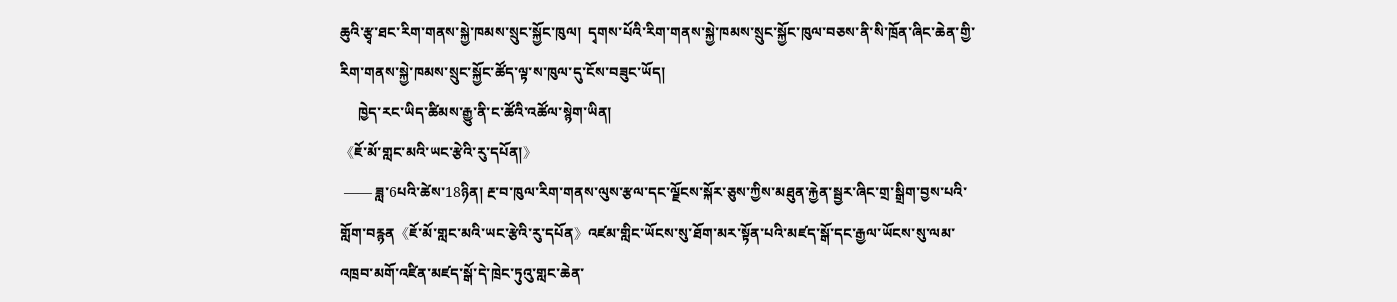ཆུའི་རྩྭ་ཐང་རིག་གནས་སྐྱེ་ཁམས་སྲུང་སྐྱོང་ཁུལ།  དྭགས་པོའི་རིག་གནས་སྐྱེ་ཁམས་སྲུང་སྐྱོང་ཁུལ་བཅས་ནི་སི་ཁྲོན་ཞིང་ཆེན་གྱི་རིག་གནས་སྐྱེ་ཁམས་སྲུང་སྐྱོང་ཚོད་ལྟ་ས་ཁུལ་དུ་ངོས་བཟུང་ཡོད།
     ཁྱེད་རང་ཡིད་ཚིམས་རྒྱུ་ནི་ང་ཚོའི་འཚོལ་སྙེག་ཡིན།
《ཇོ་མོ་གླང་མའི་ཡང་རྩེའི་རུ་དཔོན།》
 —— ཟླ་6པའི་ཚེས་18ཉིན། རྔ་བ་ཁུལ་རིག་གནས་ལུས་རྩལ་དང་ལྗོངས་སྐོར་ཅུས་ཀྱིས་མཐུན་རྐྱེན་སྦྱར་ཞིང་གྲ་སྒྲིག་བྱས་པའི་གློག་བརྙན《ཇོ་མོ་གླང་མའི་ཡང་རྩེའི་རུ་དཔོན》འཛམ་གླིང་ཡོངས་སུ་ཐོག་མར་སྟོན་པའི་མཛད་སྒོ་དང་རྒྱལ་ཡོངས་སུ་ལམ་འཁྲབ་མགོ་འཛིན་མཛད་སྒོ་དེ་ཁྲེང་ཏུའུ་གླང་ཆེན་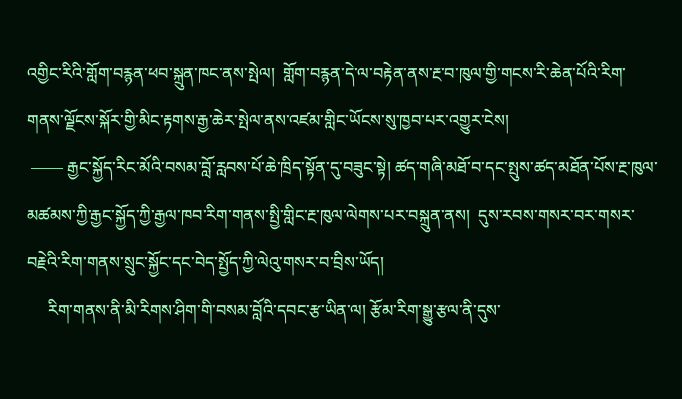འགྱིང་རིའི་གློག་བརྙན་ཕབ་སྐྲུན་ཁང་ནས་སྤེལ།  གློག་བརྙན་དེ་ལ་བརྟེན་ནས་རྔ་བ་ཁུལ་གྱི་གངས་རི་ཆེན་པོའི་རིག་གནས་ལྗོངས་སྐོར་གྱི་མིང་རྟགས་རྒྱ་ཆེར་སྤེལ་ནས་འཛམ་གླིང་ཡོངས་སུ་ཁྱབ་པར་འགྱུར་ངེས།
 —— རྒྱང་སྐྱོད་རིང་མོའི་བསམ་བློ་རླབས་པོ་ཆེ་ཁྲིད་སྟོན་དུ་བཟུང་སྟེ། ཚད་གཞི་མཐོ་བ་དང་སྤུས་ཚད་མཐོན་པོས་རྔ་ཁུལ་མཚམས་ཀྱི་རྒྱང་སྐྱོད་ཀྱི་རྒྱལ་ཁབ་རིག་གནས་སྤྱི་གླིང་རྔ་ཁུལ་ལེགས་པར་བསྐྲུན་ནས།  དུས་རབས་གསར་བར་གསར་བརྗེའི་རིག་གནས་སྲུང་སྐྱོང་དང་བེད་སྤྱོད་ཀྱི་ལེའུ་གསར་བ་བྲིས་ཡོད།
     རིག་གནས་ནི་མི་རིགས་ཤིག་གི་བསམ་བློའི་དབང་རྩ་ཡིན་ལ། རྩོམ་རིག་སྒྱུ་རྩལ་ནི་དུས་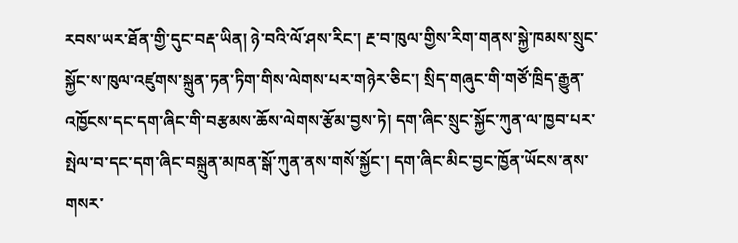རབས་ཡར་ཐོན་གྱི་དུང་བརྡ་ཡིན། ཉེ་བའི་ལོ་ཤས་རིང་། རྔ་བ་ཁུལ་གྱིས་རིག་གནས་སྐྱེ་ཁམས་སྲུང་སྐྱོང་ས་ཁུལ་འཛུགས་སྐྲུན་ཏན་ཏིག་གིས་ལེགས་པར་གཉེར་ཅིང་། སྲིད་གཞུང་གི་གཙོ་ཁྲིད་རྒྱུན་འཁྱོངས་དང་དག་ཞིང་གི་བརྩམས་ཆོས་ལེགས་རྩོམ་བྱས་ཏེ། དག་ཞིང་སྲུང་སྐྱོང་ཀུན་ལ་ཁྱབ་པར་སྤེལ་བ་དང་དག་ཞིང་བསྐྲུན་མཁན་སྒོ་ཀུན་ནས་གསོ་སྐྱོང་། དག་ཞིང་མིང་བྱང་ཁྱོན་ཡོངས་ནས་གསར་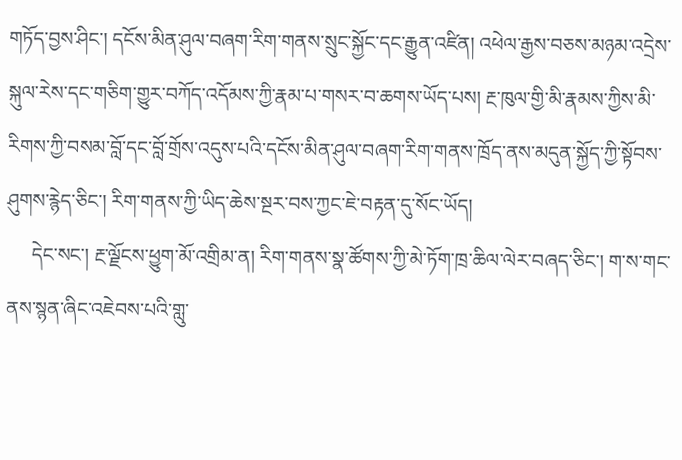གཏོད་བྱས་ཤིང་། དངོས་མིན་ཤུལ་བཞག་རིག་གནས་སྲུང་སྐྱོང་དང་རྒྱུན་འཛིན། འཕེལ་རྒྱས་བཅས་མཉམ་འདྲེས་སྐུལ་རེས་དང་གཅིག་གྱུར་བཀོད་འདོམས་ཀྱི་རྣམ་པ་གསར་བ་ཆགས་ཡོད་པས། རྔ་ཁུལ་གྱི་མི་རྣམས་ཀྱིས་མི་རིགས་ཀྱི་བསམ་བློ་དང་བློ་གྲོས་འདུས་པའི་དངོས་མིན་ཤུལ་བཞག་རིག་གནས་ཁྲོད་ནས་མདུན་སྐྱོད་ཀྱི་སྟོབས་ཤུགས་རྙེད་ཅིང་། རིག་གནས་ཀྱི་ཡིད་ཆེས་སྔར་བས་ཀྱང་ཇེ་བརྟན་དུ་སོང་ཡོད།
     དེང་སང་། རྔ་ལྗོངས་ཕྱུག་མོ་འགྲིམ་ན། རིག་གནས་སྣ་ཚོགས་ཀྱི་མེ་ཏོག་ཁྲ་ཆིལ་ལེར་བཞད་ཅིང་། ག་ས་གང་ནས་སྙན་ཞིང་འཇེབས་པའི་གླུ་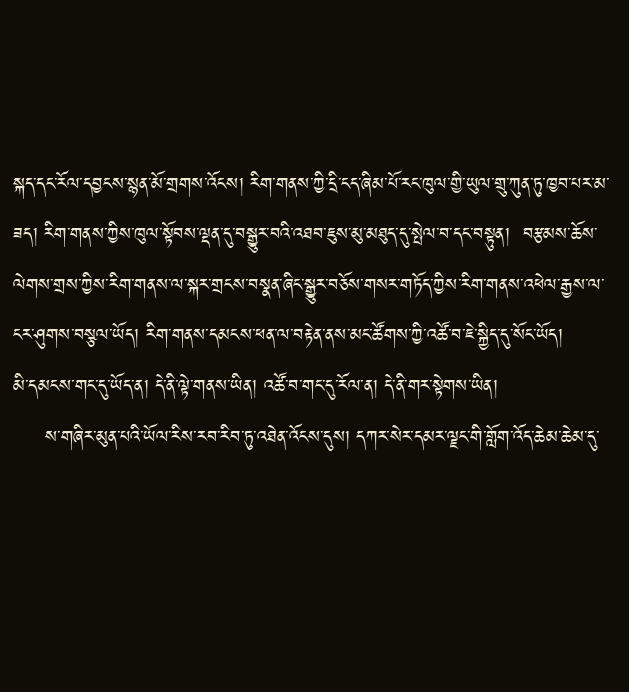སྐད་དང་རོལ་དབྱངས་སྙན་མོ་གྲགས་འོངས། རིག་གནས་ཀྱི་དྲི་ངད་ཞིམ་པོ་རང་ཁུལ་གྱི་ཡུལ་གྲུ་ཀུན་ཏུ་ཁྱབ་པར་མ་ཟད། རིག་གནས་ཀྱིས་ཁུལ་སྟོབས་ལྡན་དུ་བསྒྱུར་བའི་འཐབ་ཇུས་མུ་མཐུད་དུ་སྤེལ་བ་དང་བསྟུན།  བརྩམས་ཆོས་ལེགས་གྲས་ཀྱིས་རིག་གནས་ལ་སྐར་གྲངས་བསྣན་ཞིང་སྒྱུར་བཅོས་གསར་གཏོད་ཀྱིས་རིག་གནས་འཕེལ་རྒྱས་ལ་ངར་ཤུགས་བསྩལ་ཡོད། རིག་གནས་དམངས་ཕན་ལ་བརྟེན་ནས་མང་ཚོགས་ཀྱི་འཚོ་བ་ཇེ་སྐྱིད་དུ་སོང་ཡོད།
མི་དམངས་གང་དུ་ཡོད་ན། དེ་ནི་ལྟེ་གནས་ཡིན། འཚོ་བ་གང་དུ་རོལ་ན། དེ་ནི་གར་སྟེགས་ཡིན།
     ས་གཞིར་མུན་པའི་ཡོལ་རིས་རབ་རིབ་ཏུ་འཐེན་འོངས་དུས། དཀར་སེར་དམར་ལྗང་གི་གློག་འོད་ཆེམ་ཆེམ་དུ་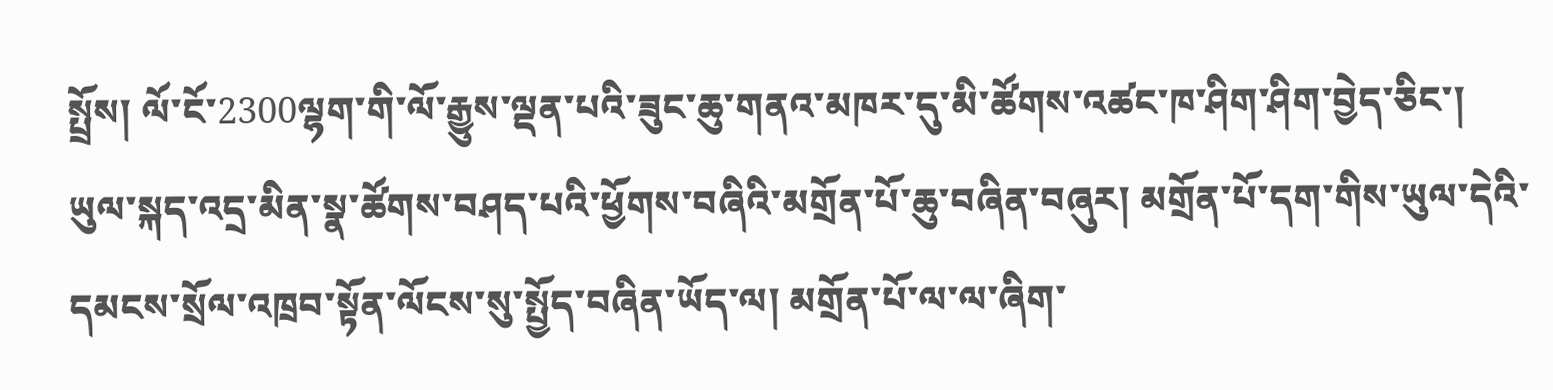སྤྲོས། ལོ་ངོ་2300ལྷག་གི་ལོ་རྒྱུས་ལྡན་པའི་ཟུང་ཆུ་གནའ་མཁར་དུ་མི་ཚོགས་འཚང་ཁ་ཤིག་ཤིག་བྱེད་ཅིང་། ཡུལ་སྐད་འདྲ་མིན་སྣ་ཚོགས་བཤད་པའི་ཕྱོགས་བཞིའི་མགྲོན་པོ་ཆུ་བཞིན་བཞུར། མགྲོན་པོ་དག་གིས་ཡུལ་དེའི་དམངས་སྲོལ་འཁྲབ་སྟོན་ལོངས་སུ་སྤྱོད་བཞིན་ཡོད་ལ། མགྲོན་པོ་ལ་ལ་ཞིག་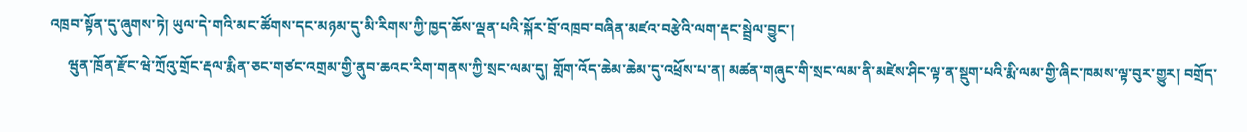འཁྲབ་སྟོན་དུ་ཞུགས་ཏེ། ཡུལ་དེ་གའི་མང་ཚོགས་དང་མཉམ་དུ་མི་རིགས་ཀྱི་ཁྱད་ཆོས་ལྡན་པའི་སྐོར་བྲོ་འཁྲབ་བཞིན་མཛའ་བརྩེའི་ལག་རྡང་སྦྲེལ་བྱུང་།
     ཝུན་ཁྲོན་རྫོང་ཝེ་ཀྲོའུ་གྲོང་རྡལ་རྨིན་ཅང་གཙང་འགྲམ་གྱི་ནུབ་ཆའང་རིག་གནས་ཀྱི་སྲང་ལམ་དུ། གློག་འོད་ཆེམ་ཆེམ་དུ་འཕྲོས་པ་ན། མཚན་གཞུང་གི་སྲང་ལམ་ནི་མཛེས་ཤིང་ལྟ་ན་སྡུག་པའི་རྨི་ལམ་གྱི་ཞིང་ཁམས་ལྟ་བུར་གྱུར། བགྲོད་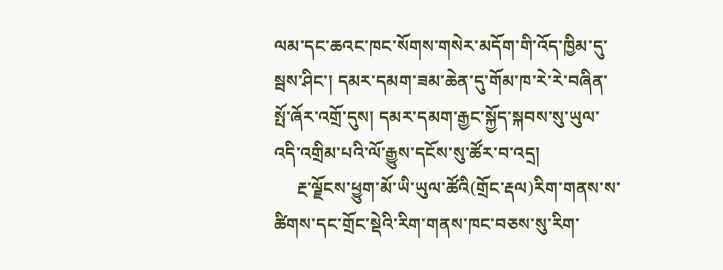ལམ་དང་ཆའང་ཁང་སོགས་གསེར་མདོག་གི་འོད་ཁྱིམ་དུ་སྦས་ཤིང་། དམར་དམག་ཟམ་ཆེན་དུ་གོམ་ཁ་རེ་རེ་བཞིན་སྤོ་ཞོར་འགྲོ་དུས། དམར་དམག་རྒྱང་སྐྱོད་སྐབས་སུ་ཡུལ་འདི་འགྲིམ་པའི་ལོ་རྒྱུས་དངོས་སུ་ཚོར་བ་འདྲ།
     རྔ་ལྗོངས་ཕྱུག་མོ་ཡི་ཡུལ་ཚོའི(གྲོང་རྡལ)རིག་གནས་ས་ཚིགས་དང་གྲོང་སྡེའི་རིག་གནས་ཁང་བཅས་སུ་རིག་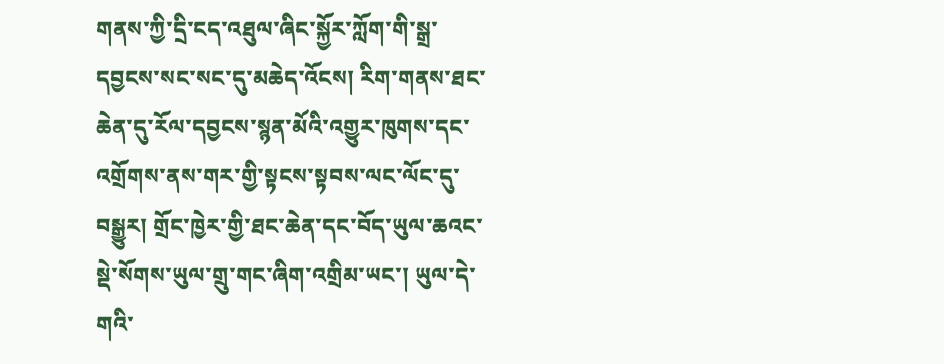གནས་ཀྱི་དྲི་ངད་འཐུལ་ཞིང་སྐྱོར་ཀློག་གི་སྒྲ་དབྱངས་སང་སང་དུ་མཆེད་འོངས། རིག་གནས་ཐང་ཆེན་དུ་རོལ་དབྱངས་སྙན་མོའི་འགྱུར་ཁུགས་དང་འགྲོགས་ནས་གར་གྱི་སྟངས་སྟབས་ལང་ལོང་དུ་བསྒྱུར། གྲོང་ཁྱེར་གྱི་ཐང་ཆེན་དང་བོད་ཡུལ་ཆའང་སྡེ་སོགས་ཡུལ་གྲུ་གང་ཞིག་འགྲིམ་ཡང་། ཡུལ་དེ་གའི་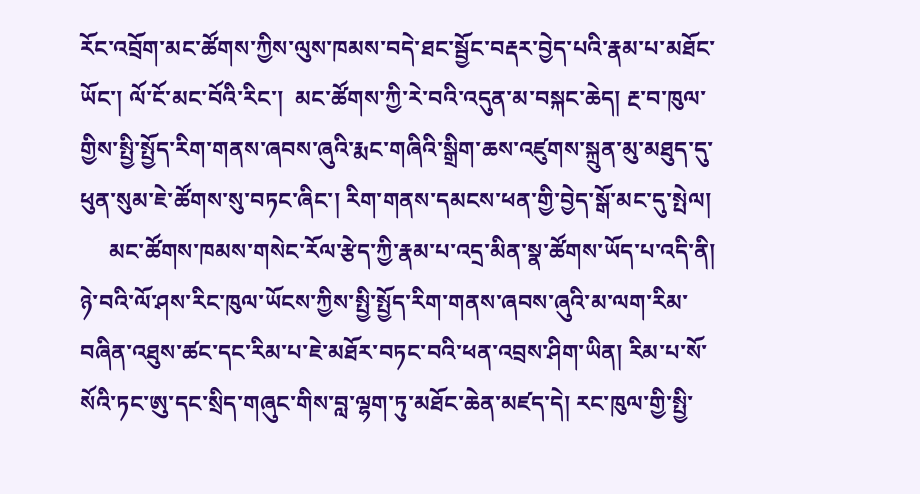རོང་འབྲོག་མང་ཚོགས་ཀྱིས་ལུས་ཁམས་བདེ་ཐང་སྦྱོང་བརྡར་བྱེད་པའི་རྣམ་པ་མཐོང་ཡོང་། ལོ་ངོ་མང་བོའི་རིང་།  མང་ཚོགས་ཀྱི་རེ་བའི་འདུན་མ་བསྐང་ཆེད། རྔ་བ་ཁུལ་གྱིས་སྤྱི་སྤྱོད་རིག་གནས་ཞབས་ཞུའི་རྨང་གཞིའི་སྒྲིག་ཆས་འཛུགས་སྐྲུན་མུ་མཐུད་དུ་ཕུན་སུམ་ཇེ་ཚོགས་སུ་བཏང་ཞིང་། རིག་གནས་དམངས་ཕན་གྱི་བྱེད་སྒོ་མང་དུ་སྤེལ།
     མང་ཚོགས་ཁམས་གསེང་རོལ་རྩེད་ཀྱི་རྣམ་པ་འདྲ་མིན་སྣ་ཚོགས་ཡོད་པ་འདི་ནི། ཉེ་བའི་ལོ་ཤས་རིང་ཁུལ་ཡོངས་ཀྱིས་སྤྱི་སྤྱོད་རིག་གནས་ཞབས་ཞུའི་མ་ལག་རིམ་བཞིན་འཐུས་ཚང་དང་རིམ་པ་ཇེ་མཐོར་བཏང་བའི་ཕན་འབྲས་ཤིག་ཡིན། རིམ་པ་སོ་སོའི་ཏང་ཨུ་དང་སྲིད་གཞུང་གིས་བླ་ལྷག་ཏུ་མཐོང་ཆེན་མཛད་དེ། རང་ཁུལ་གྱི་སྤྱི་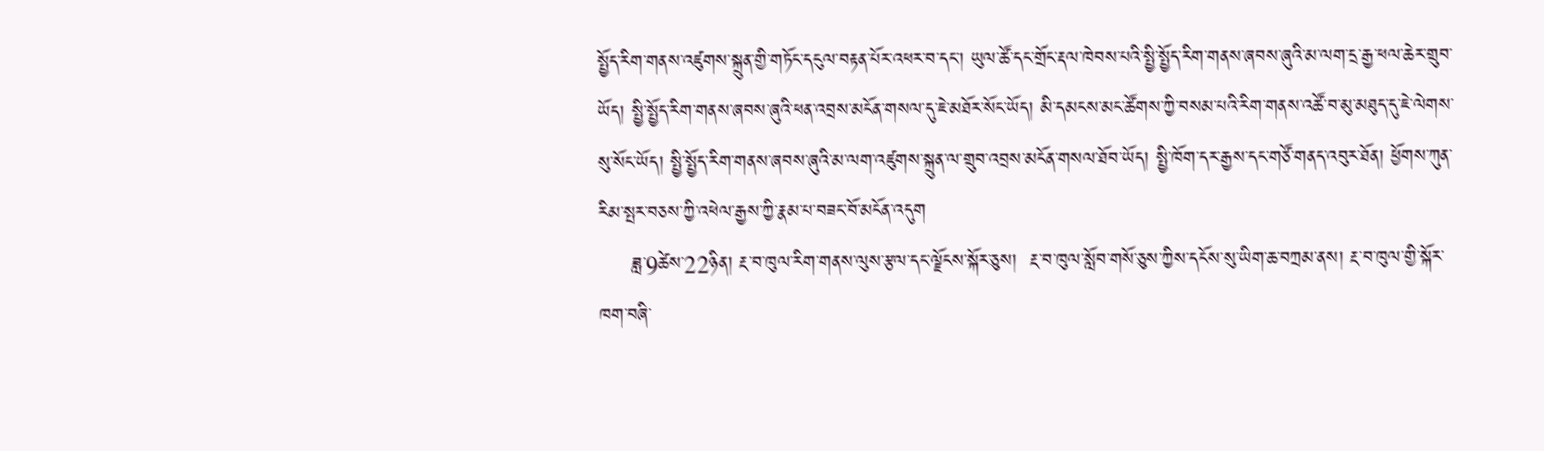སྤྱོད་རིག་གནས་འཛུགས་སྐྲུན་གྱི་གཏོང་དངུལ་བརྟན་པོར་འཕར་བ་དང་། ཡུལ་ཚོ་དང་གྲོང་རྡལ་ཁེབས་པའི་སྤྱི་སྤྱོད་རིག་གནས་ཞབས་ཞུའི་མ་ལག་དྲ་རྒྱ་ཕལ་ཆེར་གྲུབ་ཡོད། སྤྱི་སྤྱོད་རིག་གནས་ཞབས་ཞུའི་ཕན་འབྲས་མངོན་གསལ་དུ་ཇེ་མཐོར་སོང་ཡོད། མི་དམངས་མང་ཚོགས་ཀྱི་བསམ་པའི་རིག་གནས་འཚོ་བ་མུ་མཐུད་དུ་ཇེ་ལེགས་སུ་སོང་ཡོད། སྤྱི་སྤྱོད་རིག་གནས་ཞབས་ཞུའི་མ་ལག་འཛུགས་སྐྲུན་ལ་གྲུབ་འབྲས་མངོན་གསལ་ཐོབ་ཡོད། སྤྱི་ཁོག་དར་རྒྱས་དང་གཙོ་གནད་འབུར་ཐོན། ཕྱོགས་ཀུན་རིམ་སྤར་བཅས་ཀྱི་འཕེལ་རྒྱས་ཀྱི་རྣམ་པ་བཟང་བོ་མངོན་འདུག
     ཟླ་9ཚེས་22ཉིན། རྔ་བ་ཁུལ་རིག་གནས་ལུས་རྩལ་དང་ལྗོངས་སྐོར་ཅུས།  རྔ་བ་ཁུལ་སློབ་གསོ་ཅུས་ཀྱིས་དངོས་སུ་ཡིག་ཆ་བཀྲམ་ནས། རྔ་བ་ཁུལ་གྱི་སྐོར་ཁག་བཞི་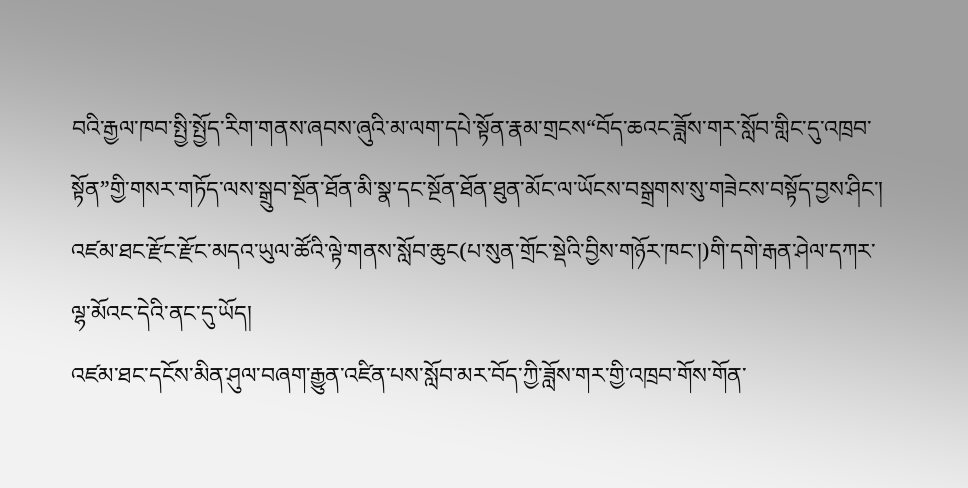བའི་རྒྱལ་ཁབ་སྤྱི་སྤྱོད་རིག་གནས་ཞབས་ཞུའི་མ་ལག་དཔེ་སྟོན་རྣམ་གྲངས“བོད་ཆའང་ཟློས་གར་སློབ་གླིང་དུ་འཁྲབ་སྟོན”གྱི་གསར་གཏོད་ལས་སྒྲུབ་སྔོན་ཐོན་མི་སྣ་དང་སྔོན་ཐོན་ཐུན་མོང་ལ་ཡོངས་བསྒྲགས་སུ་གཟེངས་བསྟོད་བྱས་ཤིང་། འཛམ་ཐང་རྫོང་རྫོང་མདའ་ཡུལ་ཚོའི་ལྟེ་གནས་སློབ་ཆུང(པ་སུན་གྲོང་སྡེའི་བྱིས་གཉོར་ཁང་།)གི་དགེ་རྒན་ཤེལ་དཀར་ལྷ་མོའང་དེའི་ནང་དུ་ཡོད།
འཛམ་ཐང་དངོས་མིན་ཤུལ་བཞག་རྒྱུན་འཛིན་པས་སློབ་མར་བོད་ཀྱི་ཟློས་གར་གྱི་འཁྲབ་གོས་གོན་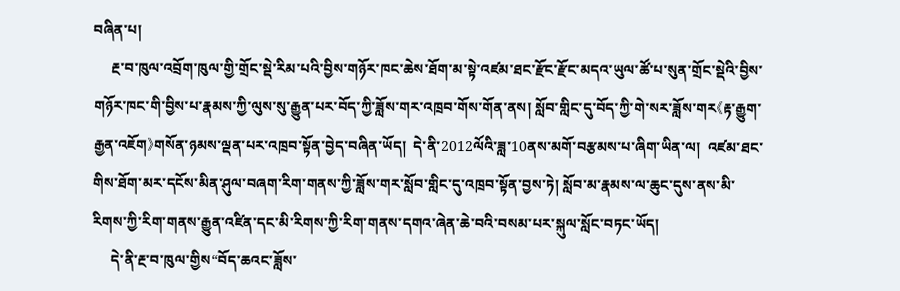བཞིན་པ།
     རྔ་བ་ཁུལ་འབྲོག་ཁུལ་གྱི་གྲོང་སྡེ་རིམ་པའི་བྱིས་གཉོར་ཁང་ཆེས་ཐོག་མ་སྟེ་འཛམ་ཐང་རྫོང་རྫོང་མདའ་ཡུལ་ཚོ་པ་སུན་གྲོང་སྡེའི་བྱིས་གཉོར་ཁང་གི་བྱིས་པ་རྣམས་ཀྱི་ལུས་སུ་རྒྱུན་པར་བོད་ཀྱི་ཟློས་གར་འཁྲབ་གོས་གོན་ནས། སློབ་གླིང་དུ་བོད་ཀྱི་གེ་སར་ཟློས་གར《རྟ་རྒྱུག་རྒྱན་འཇོག》གསོན་ཉམས་ལྡན་པར་འཁྲབ་སྟོན་བྱེད་བཞིན་ཡོད།  དེ་ནི་2012ལོའི་ཟླ་10ནས་མགོ་བརྩམས་པ་ཞིག་ཡིན་ལ།  འཛམ་ཐང་གིས་ཐོག་མར་དངོས་མིན་ཤུལ་བཞག་རིག་གནས་ཀྱི་ཟློས་གར་སློབ་གླིང་དུ་འཁྲབ་སྟོན་བྱས་ཏེ། སློབ་མ་རྣམས་ལ་ཆུང་དུས་ནས་མི་རིགས་ཀྱི་རིག་གནས་རྒྱུན་འཛིན་དང་མི་རིགས་ཀྱི་རིག་གནས་དགའ་ཞེན་ཆེ་བའི་བསམ་པར་སྐུལ་སློང་བཏང་ཡོད།
     དེ་ནི་རྔ་བ་ཁུལ་གྱིས“བོད་ཆའང་ཟློས་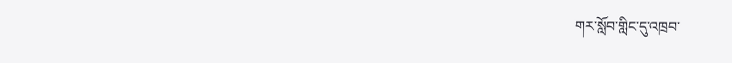གར་སློབ་གླིང་དུ་འཁྲབ་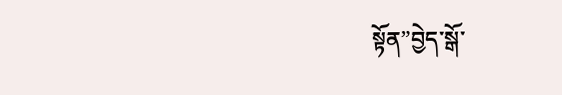སྟོན”བྱེད་སྒོ་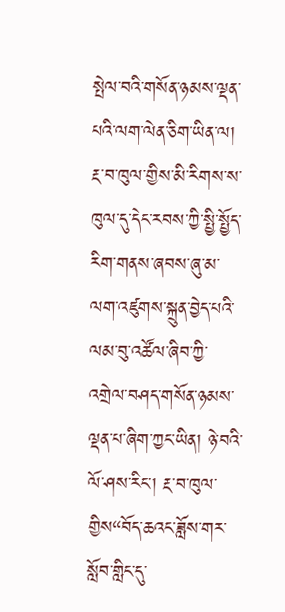སྤེལ་བའི་གསོན་ཉམས་ལྡན་པའི་ལག་ལེན་ཅིག་ཡིན་ལ། རྔ་བ་ཁུལ་གྱིས་མི་རིགས་ས་ཁུལ་དུ་དེང་རབས་ཀྱི་སྤྱི་སྤྱོད་རིག་གནས་ཞབས་ཞུ་མ་ལག་འཛུགས་སྐྲུན་བྱེད་པའི་ལམ་བུ་འཚོལ་ཞིབ་ཀྱི་འགྲེལ་བཤད་གསོན་ཉམས་ལྡན་པ་ཞིག་ཀྱང་ཡིན། ཉེ་བའི་ལོ་ཤས་རིང་། རྔ་བ་ཁུལ་གྱིས“བོད་ཆའང་ཟློས་གར་སློབ་གླིང་དུ་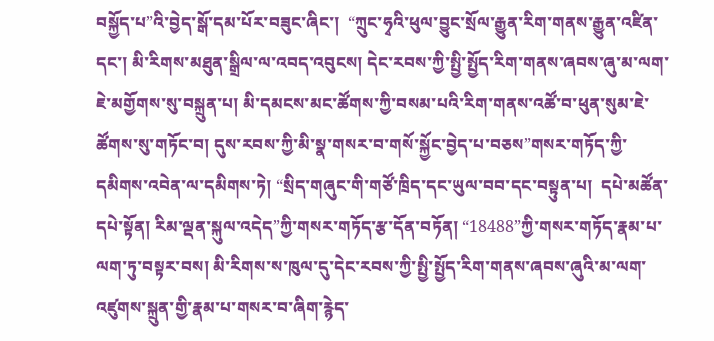བསྐྱོད་པ”འི་བྱེད་སྒོ་དམ་པོར་བཟུང་ཞིང་།  “ཀྲུང་ཧྭའི་ཕུལ་བྱུང་སྲོལ་རྒྱུན་རིག་གནས་རྒྱུན་འཛིན་དང་། མི་རིགས་མཐུན་སྒྲིལ་ལ་འབད་འབུངས། དེང་རབས་ཀྱི་སྤྱི་སྤྱོད་རིག་གནས་ཞབས་ཞུ་མ་ལག་ཇེ་མགྱོགས་སུ་བསྐྲུན་པ། མི་དམངས་མང་ཚོགས་ཀྱི་བསམ་པའི་རིག་གནས་འཚོ་བ་ཕུན་སུམ་ཇེ་ཚོགས་སུ་གཏོང་བ། དུས་རབས་ཀྱི་མི་སྣ་གསར་བ་གསོ་སྐྱོང་བྱེད་པ་བཅས”གསར་གཏོད་ཀྱི་དམིགས་འབེན་ལ་དམིགས་ཏེ། “སྲིད་གཞུང་གི་གཙོ་ཁྲིད་དང་ཡུལ་བབ་དང་བསྟུན་པ།  དཔེ་མཚོན་དཔེ་སྟོན། རིམ་ལྡན་སྐུལ་འདེད”ཀྱི་གསར་གཏོད་རྩ་དོན་བཏོན། “18488”ཀྱི་གསར་གཏོད་རྣམ་པ་ལག་ཏུ་བསྟར་བས། མི་རིགས་ས་ཁུལ་དུ་དེང་རབས་ཀྱི་སྤྱི་སྤྱོད་རིག་གནས་ཞབས་ཞུའི་མ་ལག་འཛུགས་སྐྲུན་གྱི་རྣམ་པ་གསར་བ་ཞིག་རྙེད་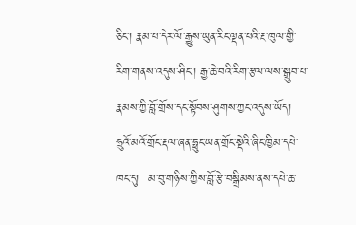ཅིང་། རྣམ་པ་དེར་ལོ་རྒྱུས་ཡུན་རིང་ལྡན་པའི་རྔ་ཁུལ་གྱི་རིག་གནས་འདུས་ཤིང་། རྒྱ་ཆེ་བའི་རིག་རྩལ་ལས་སྒྲུབ་པ་རྣམས་ཀྱི་བློ་གྲོས་དང་སྟོབས་ཤུགས་ཀྱང་འདུས་ཡོད།
ཧྲུའོ་མའོ་གྲོང་རྡལ་ཞན་ཧྥུང་ཡན་གྲོང་སྡེའི་ཞིང་ཁྱིམ་དཔེ་ཁང་དུ།  མ་བུ་གཉིས་ཀྱིས་བློ་རྩེ་བསྒྲིམས་ནས་དཔེ་ཆ་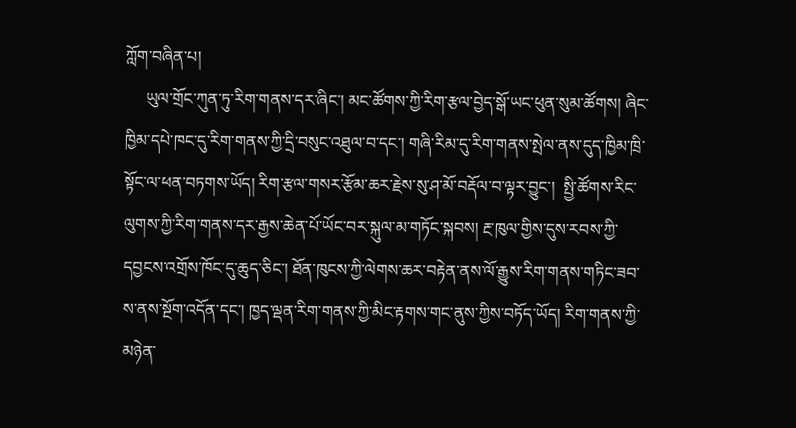ཀློག་བཞིན་པ།
     ཡུལ་གྲོང་ཀུན་ཏུ་རིག་གནས་དར་ཞིང་། མང་ཚོགས་ཀྱི་རིག་རྩལ་བྱེད་སྒོ་ཡང་ཕུན་སུམ་ཚོགས། ཞིང་ཁྱིམ་དཔེ་ཁང་དུ་རིག་གནས་ཀྱི་དྲི་བསུང་འཐུལ་བ་དང་། གཞི་རིམ་དུ་རིག་གནས་སྤེལ་ནས་དུད་ཁྱིམ་ཁྲི་སྟོང་ལ་ཕན་བཏགས་ཡོད། རིག་རྩལ་གསར་རྩོམ་ཆར་རྗེས་སུ་ཤ་མོ་བརྡོལ་བ་ལྟར་བྱུང་།  སྤྱི་ཚོགས་རིང་ལུགས་ཀྱི་རིག་གནས་དར་རྒྱས་ཆེན་པོ་ཡོང་བར་སྐུལ་མ་གཏོང་སྐབས། རྔ་ཁུལ་གྱིས་དུས་རབས་ཀྱི་དབྱངས་འགྲོས་ཁོང་དུ་ཆུད་ཅིང་། ཐོན་ཁུངས་ཀྱི་ལེགས་ཆར་བརྟེན་ནས་ལོ་རྒྱུས་རིག་གནས་གཏིང་ཟབ་ས་ནས་སྔོག་འདོན་དང་། ཁྱད་ལྡན་རིག་གནས་ཀྱི་མིང་རྟགས་གང་ནུས་ཀྱིས་བཏོད་ཡོད། རིག་གནས་ཀྱི་མཉེན་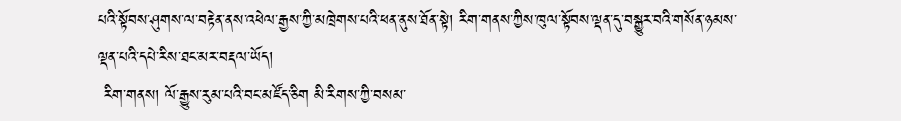པའི་སྟོབས་ཤུགས་ལ་བརྟེན་ནས་འཕེལ་རྒྱས་ཀྱི་མཁྲེགས་པའི་ཕན་ནུས་ཐོན་སྟེ། རིག་གནས་ཀྱིས་ཁུལ་སྟོབས་ལྡན་དུ་བསྒྱུར་བའི་གསོན་ཉམས་ལྡན་པའི་དཔེ་རིས་ཐང་མར་བརྡལ་ཡོད།
 རིག་གནས། ལོ་རྒྱུས་རུམ་པའི་བང་མཛོད་ཅིག མི་རིགས་ཀྱི་བསམ་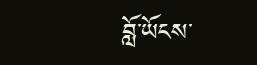བློ་ཡོངས་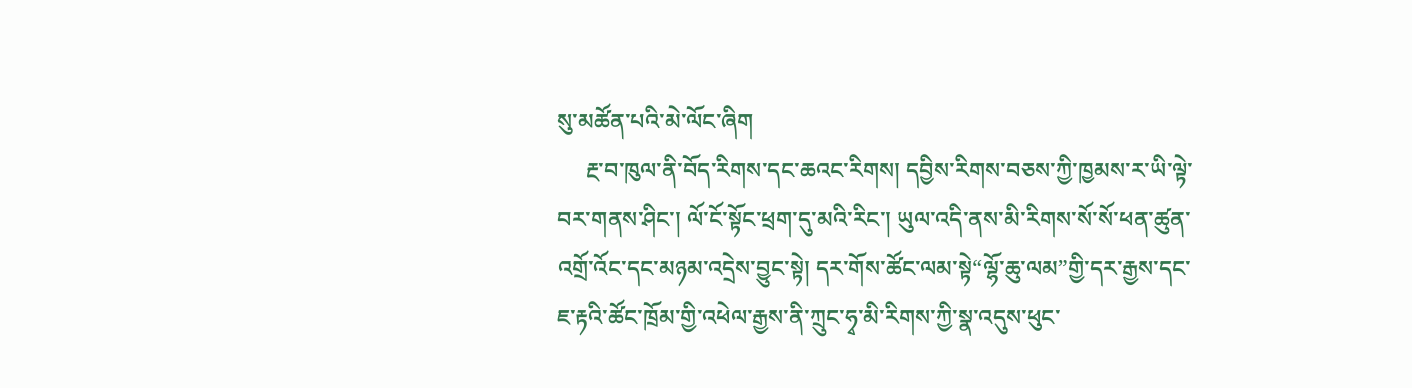སུ་མཚོན་པའི་མེ་ལོང་ཞིག
     རྔ་བ་ཁུལ་ནི་བོད་རིགས་དང་ཆའང་རིགས། དབྱིས་རིགས་བཅས་ཀྱི་ཁྱམས་ར་ཡི་ལྟེ་བར་གནས་ཤིང་། ལོ་ངོ་སྟོང་ཕྲག་དུ་མའི་རིང་། ཡུལ་འདི་ནས་མི་རིགས་སོ་སོ་ཕན་ཚུན་འགྲོ་འོང་དང་མཉམ་འདྲེས་བྱུང་སྟེ། དར་གོས་ཚོང་ལམ་སྟེ“ལྷོ་ཆུ་ལམ”གྱི་དར་རྒྱས་དང་ཇ་རྟའི་ཚོང་ཁྲོམ་གྱི་འཕེལ་རྒྱས་ནི་ཀྲུང་ཧྭ་མི་རིགས་ཀྱི་སྣ་འདུས་ཕུང་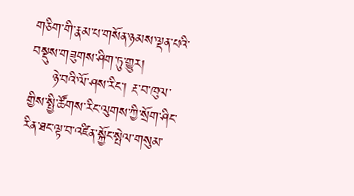གཅིག་གི་རྣམ་པ་གསོན་ཉམས་ལྡན་པའི་བསྡུས་གཟུགས་ཤིག་ཏུ་གྱུར།
     ཉེ་བའི་ལོ་ཤས་རིང་། རྔ་བ་ཁུལ་གྱིས་སྤྱི་ཚོགས་རིང་ལུགས་ཀྱི་སྲོག་ཤིང་རིན་ཐང་ལྟ་བ་འཛིན་སྐྱོང་སྤེལ་གསུམ་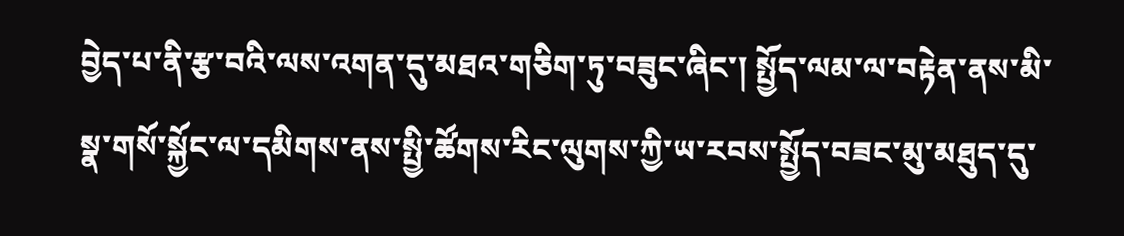བྱེད་པ་ནི་རྩ་བའི་ལས་འགན་དུ་མཐའ་གཅིག་ཏུ་བཟུང་ཞིང་། སྤྱོད་ལམ་ལ་བརྟེན་ནས་མི་སྣ་གསོ་སྐྱོང་ལ་དམིགས་ནས་སྤྱི་ཚོགས་རིང་ལུགས་ཀྱི་ཡ་རབས་སྤྱོད་བཟང་མུ་མཐུད་དུ་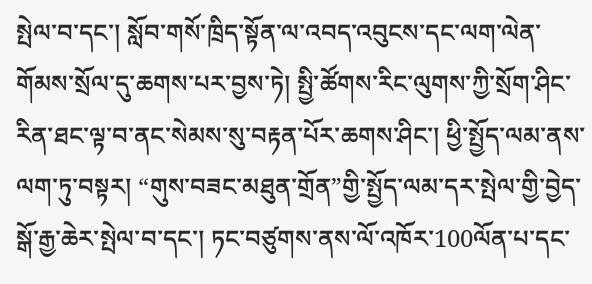སྤེལ་བ་དང་། སློབ་གསོ་ཁྲིད་སྟོན་ལ་འབད་འབུངས་དང་ལག་ལེན་གོམས་སྲོལ་དུ་ཆགས་པར་བྱས་ཏེ། སྤྱི་ཚོགས་རིང་ལུགས་ཀྱི་སྲོག་ཤིང་རིན་ཐང་ལྟ་བ་ནང་སེམས་སུ་བརྟན་པོར་ཆགས་ཤིང་། ཕྱི་སྤྱོད་ལམ་ནས་ལག་ཏུ་བསྟར། “གུས་བཟང་མཐུན་གྲོན”གྱི་སྤྱོད་ལམ་དར་སྤེལ་གྱི་བྱེད་སྒོ་རྒྱ་ཆེར་སྤེལ་བ་དང་། ཏང་བཙུགས་ནས་ལོ་འཁོར་100ལོན་པ་དང་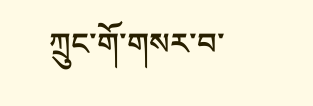ཀྲུང་གོ་གསར་བ་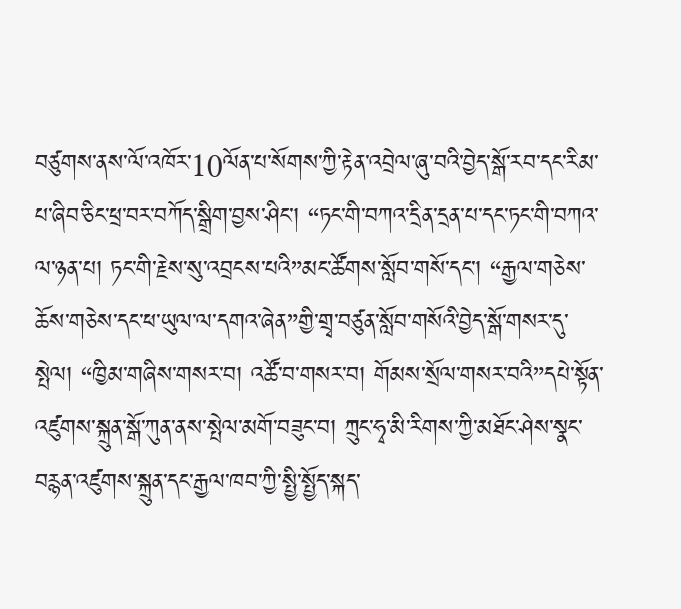བཙུགས་ནས་ལོ་འཁོར་10ལོན་པ་སོགས་ཀྱི་རྟེན་འབྲེལ་ཞུ་བའི་བྱེད་སྒོ་རབ་དང་རིམ་པ་ཞིབ་ཅིང་ཕྲ་བར་བཀོད་སྒྲིག་བྱས་ཤིང་། “ཏང་གི་བཀའ་དྲིན་དྲན་པ་དང་ཏང་གི་བཀའ་ལ་ཉན་པ། ཏང་གི་རྗེས་སུ་འབྲངས་པའི”མང་ཚོགས་སློབ་གསོ་དང་། “རྒྱལ་གཅེས་ཆོས་གཅེས་དང་ཕ་ཡུལ་ལ་དགའ་ཞེན”གྱི་གྲྭ་བཙུན་སློབ་གསོའི་བྱེད་སྒོ་གསར་དུ་སྤེལ། “ཁྱིམ་གཞིས་གསར་བ། འཚོ་བ་གསར་བ། གོམས་སྲོལ་གསར་བའི”དཔེ་སྟོན་འཛུགས་སྐྲུན་སྒོ་ཀུན་ནས་སྤེལ་མགོ་བཟུང་བ། ཀྲུང་ཧྭ་མི་རིགས་ཀྱི་མཐོང་ཤེས་སྣང་བརྙན་འཛུགས་སྐྲུན་དང་རྒྱལ་ཁབ་ཀྱི་སྤྱི་སྤྱོད་སྐད་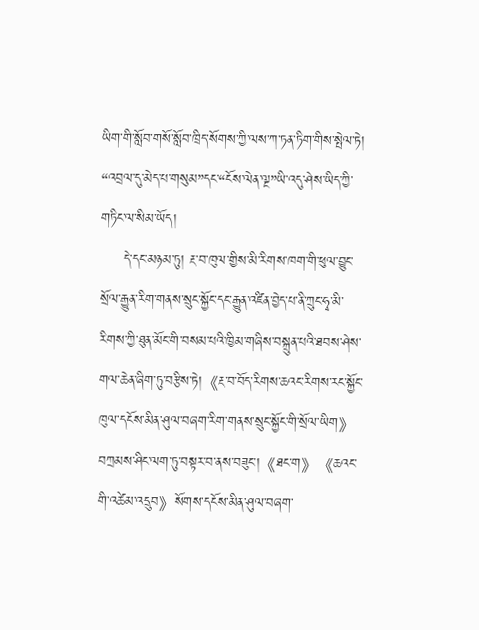ཡིག་གི་སློབ་གསོ་སློབ་ཁྲིད་སོགས་ཀྱི་ལས་ཀ་ཏན་ཏིག་གིས་སྤེལ་ཏེ། “འབྲལ་དུ་མེད་པ་གསུམ”དང་“ངོས་ལེན་ལྔ”ཡི་འདུ་ཤེས་ཡིད་ཀྱི་གཏིང་ལ་སིམ་ཡོད།
     དེ་དང་མཉམ་ཏུ། རྔ་བ་ཁུལ་གྱིས་མི་རིགས་ཁག་གི་ཕུལ་བྱུང་སྲོལ་རྒྱུན་རིག་གནས་སྲུང་སྐྱོང་དང་རྒྱུན་འཛིན་བྱེད་པ་ནི་ཀྲུང་ཧྭ་མི་རིགས་ཀྱི་ཐུན་མོང་གི་བསམ་པའི་ཁྱིམ་གཞིས་བསྐྲུན་པའི་ཐབས་ཤེས་གལ་ཆེན་ཞིག་ཏུ་བརྩིས་ཏེ།《རྔ་བ་བོད་རིགས་ཆའང་རིགས་རང་སྐྱོང་ཁུལ་དངོས་མིན་ཤུལ་བཞག་རིག་གནས་སྲུང་སྐྱོང་གི་སྲོལ་ཡིག》བཀྲམས་ཤིང་ལག་ཏུ་བསྟར་བ་ནས་བཟུང་།《ཐང་ག》《ཆའང་གི་འཚེམ་འདྲུབ》སོགས་དངོས་མིན་ཤུལ་བཞག་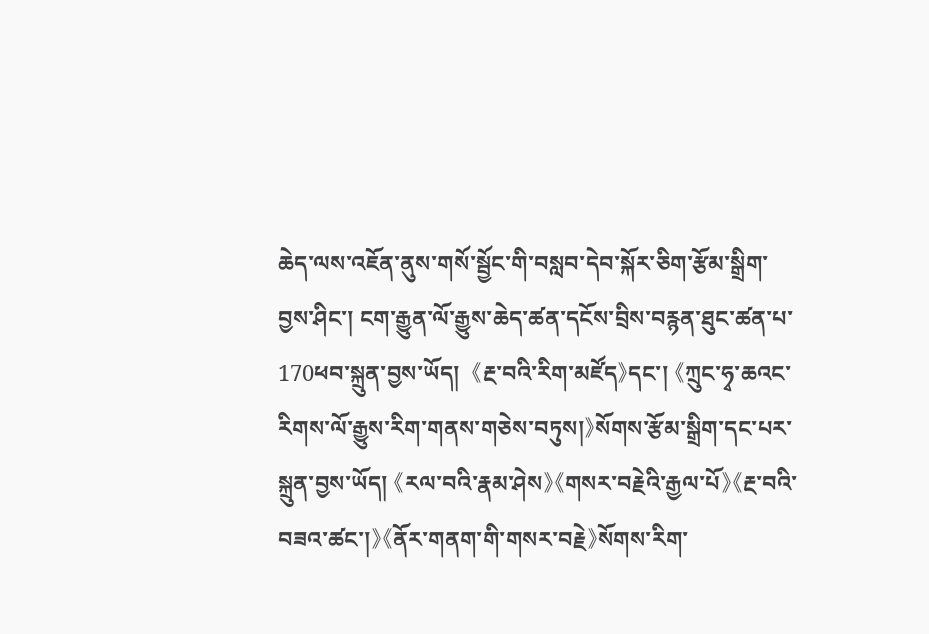ཆེད་ལས་འཇོན་ནུས་གསོ་སྦྱོང་གི་བསླབ་དེབ་སྐོར་ཅིག་རྩོམ་སྒྲིག་བྱས་ཤིང་། ངག་རྒྱུན་ལོ་རྒྱུས་ཆེད་ཚན་དངོས་བྲིས་བརྙན་ཐུང་ཚན་པ་170ཕབ་སྐྲུན་བྱས་ཡོད།  《རྔ་བའི་རིག་མཛོད》དང་། 《ཀྲུང་ཧྭ་ཆའང་རིགས་ལོ་རྒྱུས་རིག་གནས་གཅེས་བཏུས།》སོགས་རྩོམ་སྒྲིག་དང་པར་སྐྲུན་བྱས་ཡོད། 《རལ་བའི་རྣམ་ཤེས》《གསར་བརྗེའི་རྒྱལ་པོ》《རྔ་བའི་བཟའ་ཚང་།》《ནོར་གནག་གི་གསར་བརྗེ》སོགས་རིག་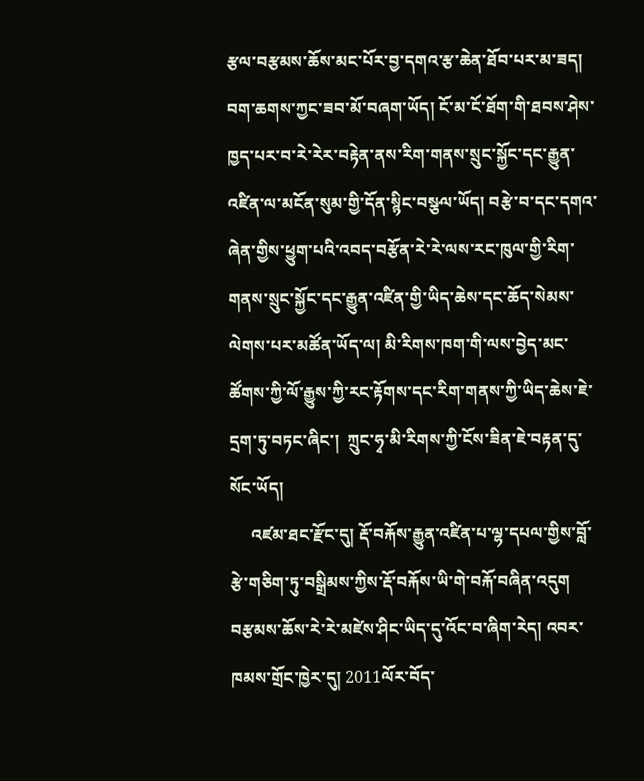རྩལ་བརྩམས་ཆོས་མང་པོར་བྱ་དགའ་རྩ་ཆེན་ཐོབ་པར་མ་ཟད། བག་ཆགས་ཀྱང་ཟབ་མོ་བཞག་ཡོད། ངོ་མ་ངོ་ཐོག་གི་ཐབས་ཤེས་ཁྱད་པར་བ་རེ་རེར་བརྟེན་ནས་རིག་གནས་སྲུང་སྐྱོང་དང་རྒྱུན་འཛིན་ལ་མངོན་སུམ་གྱི་དོན་སྙིང་བསྩལ་ཡོད། བརྩེ་བ་དང་དགའ་ཞེན་གྱིས་ཕྱུག་པའི་འབད་བརྩོན་རེ་རེ་ལས་རང་ཁུལ་གྱི་རིག་གནས་སྲུང་སྐྱོང་དང་རྒྱུན་འཛིན་གྱི་ཡིད་ཆེས་དང་ཆོད་སེམས་ལེགས་པར་མཚོན་ཡོད་ལ། མི་རིགས་ཁག་གི་ལས་བྱེད་མང་ཚོགས་ཀྱི་ལོ་རྒྱུས་ཀྱི་རང་རྟོགས་དང་རིག་གནས་ཀྱི་ཡིད་ཆེས་ཇེ་དྲག་ཏུ་བཏང་ཞིང་།  ཀྲུང་ཧྭ་མི་རིགས་ཀྱི་ངོས་ཟིན་ཇེ་བརྟན་དུ་སོང་ཡོད།
     འཛམ་ཐང་རྫོང་དུ། རྡོ་བརྐོས་རྒྱུན་འཛིན་པ་ལྷ་དཔལ་གྱིས་བློ་རྩེ་གཅིག་ཏུ་བསྒྲིམས་ཀྱིས་རྡོ་བརྐོས་ཡི་གེ་བརྐོ་བཞིན་འདུག  བརྩམས་ཆོས་རེ་རེ་མཛེས་ཤིང་ཡིད་དུ་འོང་བ་ཞིག་རེད། འབར་ཁམས་གྲོང་ཁྱེར་དུ། 2011ལོར་བོད་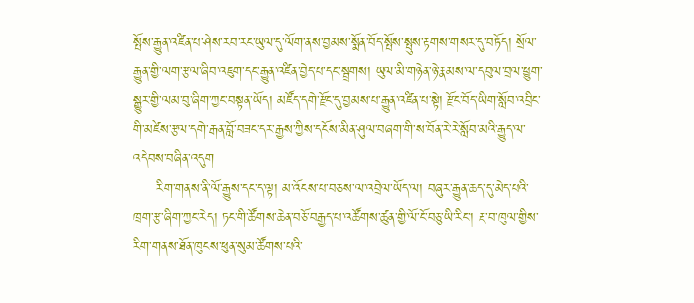སྤོས་རྒྱུན་འཛིན་པ་ཤེས་རབ་རང་ཡུལ་དུ་ལོག་ནས་བྱམས་སྨོན་བོད་སྤོས་སྤུས་རྟགས་གསར་དུ་བཏོད། སྲོལ་རྒྱུན་གྱི་ལག་རྩལ་ཞིབ་འཇུག་དང་རྒྱུན་འཛིན་བྱེད་པ་དང་སྦྲགས། ཡུལ་མི་གཉེན་ཉེ་རྣམས་ལ་དབུལ་བྲལ་ཕྱུག་སྒྱུར་གྱི་ལམ་བུ་ཞིག་ཀྱང་བསྟན་ཡོད། མཛོད་དགེ་རྫོང་དུ་བྱམས་པ་རྒྱུན་འཛིན་པ་སྟེ། རྫོང་བོད་ཡིག་སློབ་འབྲིང་གི་མཛེས་རྩལ་དགེ་རྒན་བློ་བཟང་དར་རྒྱས་ཀྱིས་དངོས་མིན་ཤུལ་བཞག་གི་ས་བོན་རེ་རེ་སློབ་མའི་རྒྱུད་ལ་འདེབས་བཞིན་འདུག
     རིག་གནས་ནི་ལོ་རྒྱུས་དང་ད་ལྟ། མ་འོངས་པ་བཅས་ལ་འབྲེལ་ཡོད་ལ། བཞུར་རྒྱུན་ཆད་དུ་མེད་པའི་ཁྲག་རྩ་ཞིག་ཀྱང་རེད། ཏང་གི་ཚོགས་ཆེན་བཅོ་བརྒྱད་པ་འཚོགས་ཚུན་གྱི་ལོ་ངོ་བཅུ་ཡི་རིང་། རྔ་བ་ཁུལ་གྱིས་རིག་གནས་ཐོན་ཁུངས་ཕུན་སུམ་ཚོགས་པའི་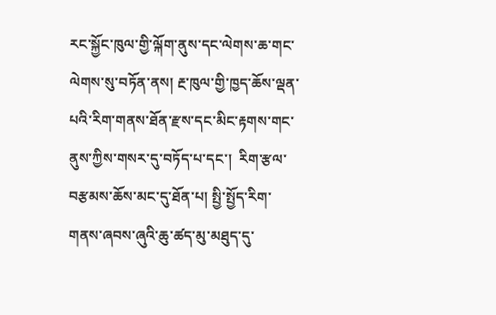རང་སྐྱོང་ཁུལ་གྱི་ལྐོག་ནུས་དང་ལེགས་ཆ་གང་ལེགས་སུ་བཏོན་ནས། རྔ་ཁུལ་གྱི་ཁྱད་ཆོས་ལྡན་པའི་རིག་གནས་ཐོན་རྫས་དང་མིང་རྟགས་གང་ནུས་ཀྱིས་གསར་དུ་བཏོད་པ་དང་།  རིག་རྩལ་བརྩམས་ཆོས་མང་དུ་ཐོན་པ། སྤྱི་སྤྱོད་རིག་གནས་ཞབས་ཞུའི་ཆུ་ཚད་མུ་མཐུད་དུ་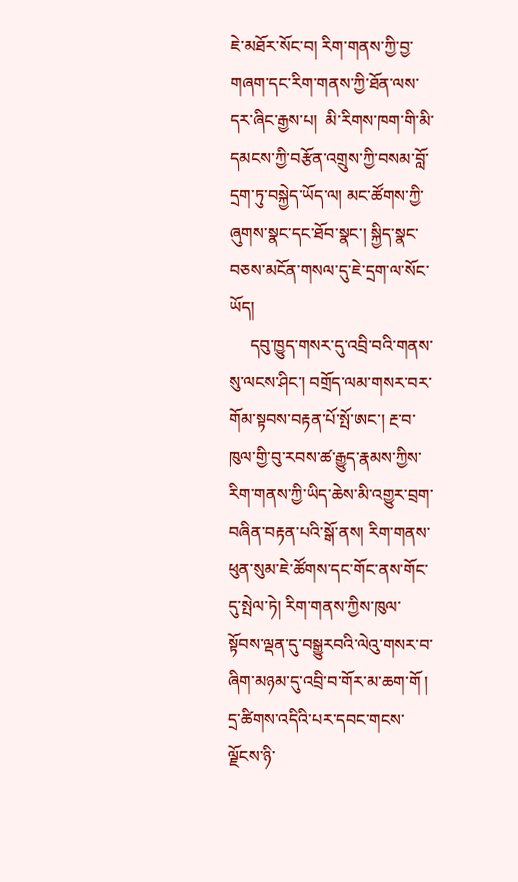ཇེ་མཐོར་སོང་བ། རིག་གནས་ཀྱི་བྱ་གཞག་དང་རིག་གནས་ཀྱི་ཐོན་ལས་དར་ཞིང་རྒྱས་པ།  མི་རིགས་ཁག་གི་མི་དམངས་ཀྱི་བརྩོན་འགྲུས་ཀྱི་བསམ་བློ་དྲག་ཏུ་བསྐྱེད་ཡོད་ལ། མང་ཚོགས་ཀྱི་ཞུགས་སྣང་དང་ཐོབ་སྣང་། སྐྱིད་སྣང་བཅས་མངོན་གསལ་དུ་ཇེ་དྲག་ལ་སོང་ཡོད།
     དབུ་ཁྱུད་གསར་དུ་འབྲི་བའི་གནས་སུ་ལངས་ཤིང་། བགྲོད་ལམ་གསར་བར་གོམ་སྟབས་བརྟན་པོ་སྤོ་ཨང་། རྔ་བ་ཁུལ་གྱི་བུ་རབས་ཚ་རྒྱུད་རྣམས་ཀྱིས་རིག་གནས་ཀྱི་ཡིད་ཆེས་མི་འགྱུར་བྲག་བཞིན་བརྟན་པའི་སྒོ་ནས། རིག་གནས་ཕུན་སུམ་ཇེ་ཚོགས་དང་གོང་ནས་གོང་དུ་སྤེལ་ཏེ། རིག་གནས་ཀྱིས་ཁུལ་སྟོབས་ལྡན་དུ་བསྒྱུརབའི་ལེའུ་གསར་བ་ཞིག་མཉམ་དུ་འབྲི་བ་གོར་མ་ཆག་གོ །
དྲ་ཚིགས་འདིའི་པར་དབང་གངས་ལྗོངས་ཉི་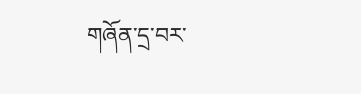གཞོན་དྲ་བར་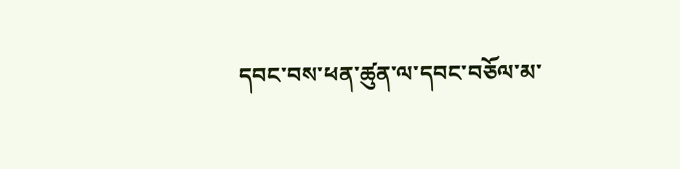དབང་བས་ཕན་ཚུན་ལ་དབང་བཅོལ་མ་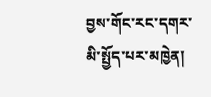བྱས་གོང་རང་དགར་མི་སྤྱོད་པར་མཁྱེན།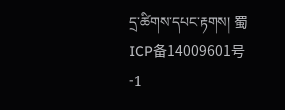དྲ་ཚིགས་དཔང་རྟགས། 蜀ICP备14009601号-1